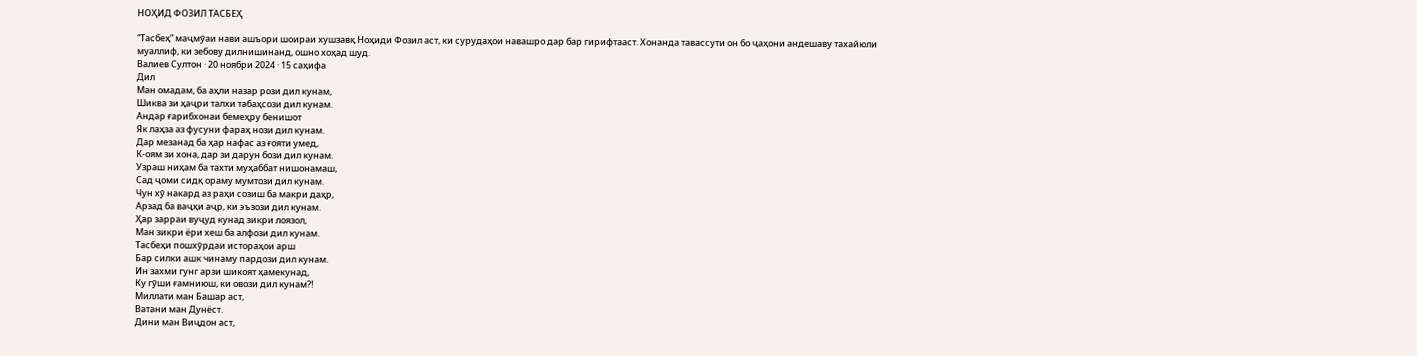НОҲИД ФОЗИЛ ТАСБЕҲ

“Тасбеҳ” маҷмӯаи нави ашъори шоираи хушзавқ Ноҳиди Фозил аст, ки сурудаҳои навашро дар бар гирифтааст. Хонанда тавассути он бо ҷаҳони андешаву тахайюли муаллиф, ки зебову дилнишинанд, ошно хоҳад шуд.
Валиев Султон · 20 ноябри 2024 · 15 саҳифа
Дил
Ман омадам, ба аҳли назар рози дил кунам,
Шиква зи ҳаҷри талхи табаҳсози дил кунам.
Андар ғарибхонаи бемеҳру бенишот
Як лаҳза аз фусуни фараҳ нози дил кунам.
Дар мезанад ба ҳар нафас аз ғояти умед,
К-оям зи хона, дар зи дарун бози дил кунам.
Узраш ниҳам ба тахти муҳаббат нишонамаш,
Сад ҷоми сидқ ораму мумтози дил кунам.
Чун хӯ накард аз раҳи созиш ба макри даҳр,
Арзад ба ваҷҳи аҷр, ки эъзози дил кунам.
Ҳар зарраи вуҷуд кунад зикри лоязол,
Ман зикри ёри хеш ба алфози дил кунам.
Тасбеҳи пошхӯрдаи истораҳои арш
Бар силки ашк чинаму пардози дил кунам.
Ин захми гунг арзи шикоят ҳамекунад,
Ку гӯши ғамниюш, ки овози дил кунам?!
Миллати ман Башар аст,
Ватани ман Дунёст.
Дини ман Виҷдон аст,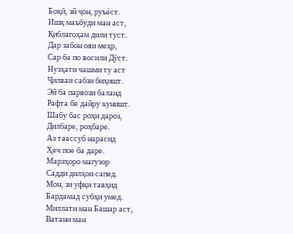Боқӣ, эй ҷон, руъёст.
Ишқ маъбуди ман аст,
Қиблагоҳам дили туст.
Дар забон ояи меҳр,
Сар ба по восили Дӯст.
Нузҳати чашми ту аст
Ҷилваи сабзи биҳишт.
Эй ба парвози баланд
Рафта бе дайру куништ.
Шабу бас роҳи дароз,
Дилбаре, роҳбаре.
Аз таассуб нарасид
Ҳеч пое ба даре.
Марзҳоро магузор
Садди дилҳои сапед.
Мон, зи уфқи тавҳид
Бардамад субҳи умед.
Миллати ман Башар аст,
Ватани ман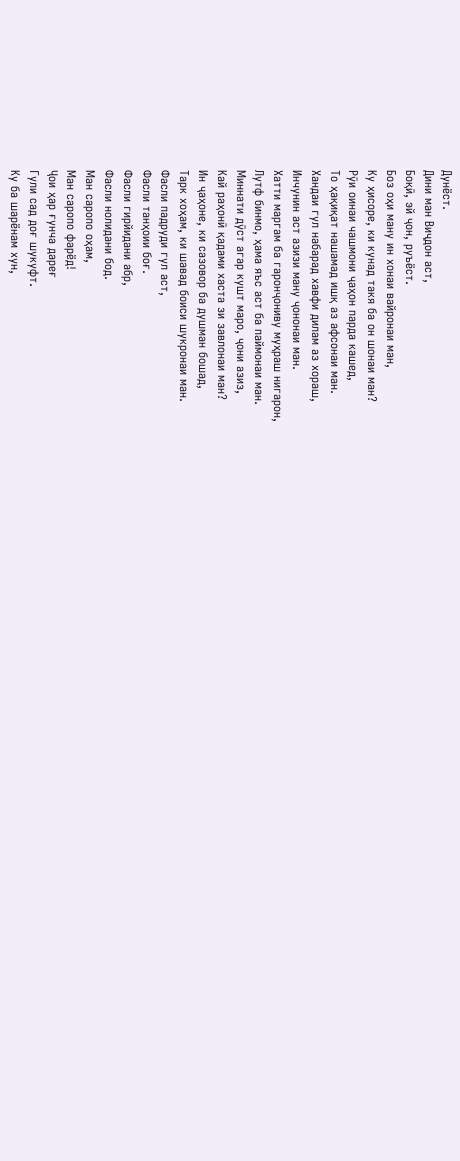Дунёст.
Дини ман Виҷдон аст,
Боқӣ, эй ҷон, руъёст.
Боз оҳи ману ин хонаи вайронаи ман,
Ку ҳисоре, ки кунад такя ба он шонаи ман?
Рӯи оинаи чашмони ҷаҳон парда кашед,
То ҳақиқат нашамад ишқ аз афсонаи ман.
Хандаи гул набарад хавфи дилам аз хораш,
Инчунин аст азизи ману ҷононаи ман.
Хатти маргам ба гаронҷониву муҳраш нигарон,
Лутф бинмо, ҳама яъс аст ба паймонаи ман.
Миннати дӯст агар кушт маро, ҷони азиз,
Кай раҳонӣ қадами хаста зи завлонаи ман?
Ин ҷаҳоне, ки сазовор ба душман бошад,
Тарк хоҳам, ки шавад боиси шукронаи ман.
Фасли падруди гул аст,
Фасли танҳоии боғ.
Фасли гирйидани абр,
Фасли нолидани бод.
Ман саропо оҳам,
Ман саропо фарёд!
Ҷои ҳар ғунча дареғ
Гули сад доғ шукуфт.
Ку ба шарёнам хун,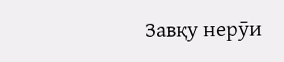Завқу нерӯи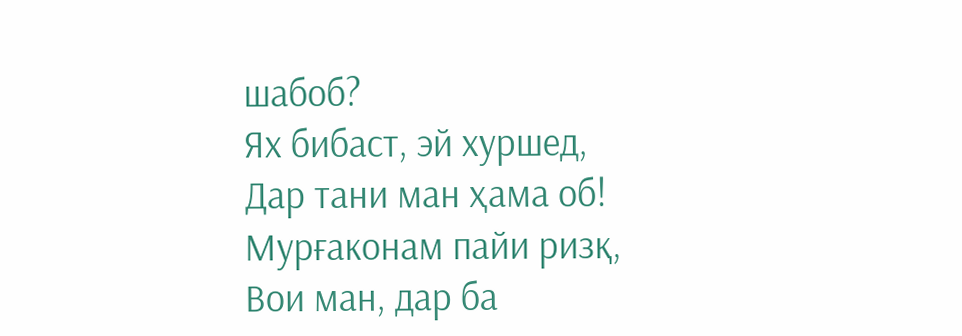шабоб?
Ях бибаст, эй хуршед,
Дар тани ман ҳама об!
Мурғаконам пайи ризқ,
Вои ман, дар ба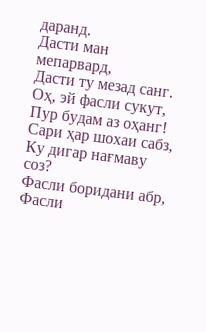даранд.
Дасти ман мепарвард,
Дасти ту мезад санг.
Оҳ, эй фасли сукут,
Пур будам аз оҳанг!
Сари ҳар шохаи сабз,
Ку дигар нағмаву соз?
Фасли боридани абр,
Фасли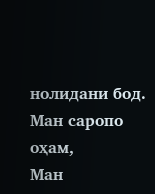нолидани бод.
Ман саропо оҳам,
Ман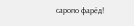саропо фарёд!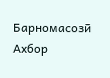Барномасозӣ
Ахбор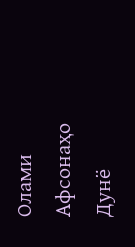Олами Афсонаҳо
Дунё